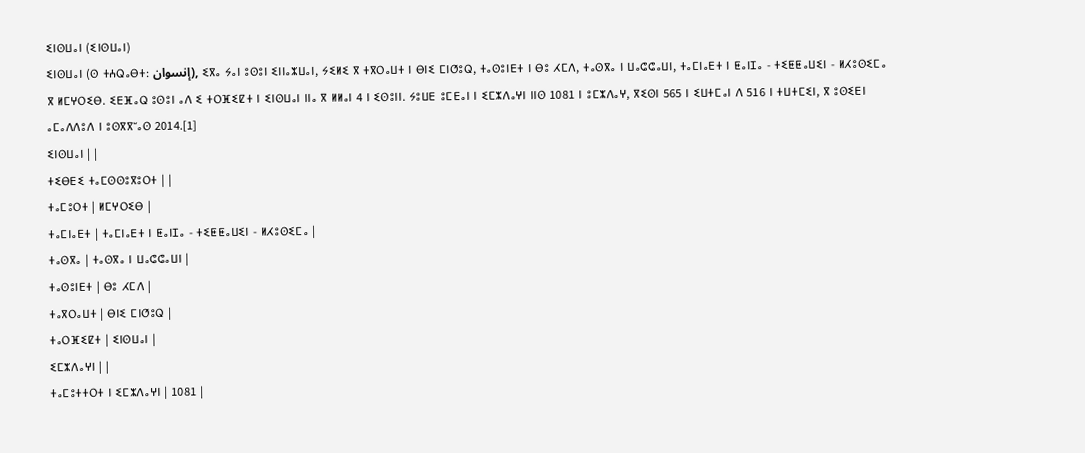ⵉⵏⵙⵡⴰⵏ (ⵉⵏⵙⵡⴰⵏ)
ⵉⵏⵙⵡⴰⵏ (ⵙ ⵜⵄⵕⴰⴱⵜ: إنسوان), ⵉⴳⴰ ⵢⴰⵏ ⵓⵙⵓⵏ ⵉⵏⵏⴰⵣⵡⴰⵏ, ⵢⵉⵍⵉ ⴳ ⵜⴳⵔⴰⵡⵜ ⵏ ⴱⵏⵉ ⵎⵏⵚⵓⵕ, ⵜⴰⵙⵓⵏⴹⵜ ⵏ ⴱⵓ ⵃⵎⴷ, ⵜⴰⵙⴳⴰ ⵏ ⵡⴰⵛⵛⴰⵡⵏ, ⵜⴰⵎⵏⴰⴹⵜ ⵏ ⵟⴰⵏⵊⴰ - ⵜⵉⵟⵟⴰⵡⵉⵏ - ⵍⵃⵓⵙⵉⵎⴰ ⴳ ⵍⵎⵖⵔⵉⴱ. ⵉⴹⴼⴰⵕ ⵓⵙⵓⵏ ⴰⴷ ⵉ ⵜⵔⴼⵉⵇⵜ ⵏ ⵉⵏⵙⵡⴰⵏ ⵏⵏⴰ ⴳ ⵍⵍⴰⵏ 4 ⵏ ⵉⵙⵓⵏⵏ. ⵢⵓⵡⴹ ⵓⵎⴹⴰⵏ ⵏ ⵉⵎⵣⴷⴰⵖⵏ ⵏⵏⵙ 1081 ⵏ ⵓⵎⵣⴷⴰⵖ, ⴳⵉⵙⵏ 565 ⵏ ⵉⵡⵜⵎⴰⵏ ⴷ 516 ⵏ ⵜⵡⵜⵎⵉⵏ, ⴳ ⵓⵙⵉⴹⵏ ⴰⵎⴰⴷⴷⵓⴷ ⵏ ⵓⵙⴳⴳⵯⴰⵙ 2014.[1]
ⵉⵏⵙⵡⴰⵏ | |
ⵜⵉⴱⴹⵉ ⵜⴰⵎⵙⵙⵓⴳⵓⵔⵜ | |
ⵜⴰⵎⵓⵔⵜ | ⵍⵎⵖⵔⵉⴱ |
ⵜⴰⵎⵏⴰⴹⵜ | ⵜⴰⵎⵏⴰⴹⵜ ⵏ ⵟⴰⵏⵊⴰ - ⵜⵉⵟⵟⴰⵡⵉⵏ - ⵍⵃⵓⵙⵉⵎⴰ |
ⵜⴰⵙⴳⴰ | ⵜⴰⵙⴳⴰ ⵏ ⵡⴰⵛⵛⴰⵡⵏ |
ⵜⴰⵙⵓⵏⴹⵜ | ⴱⵓ ⵃⵎⴷ |
ⵜⴰⴳⵔⴰⵡⵜ | ⴱⵏⵉ ⵎⵏⵚⵓⵕ |
ⵜⴰⵔⴼⵉⵇⵜ | ⵉⵏⵙⵡⴰⵏ |
ⵉⵎⵣⴷⴰⵖⵏ | |
ⵜⴰⵎⵓⵜⵜⵔⵜ ⵏ ⵉⵎⵣⴷⴰⵖⵏ | 1081 |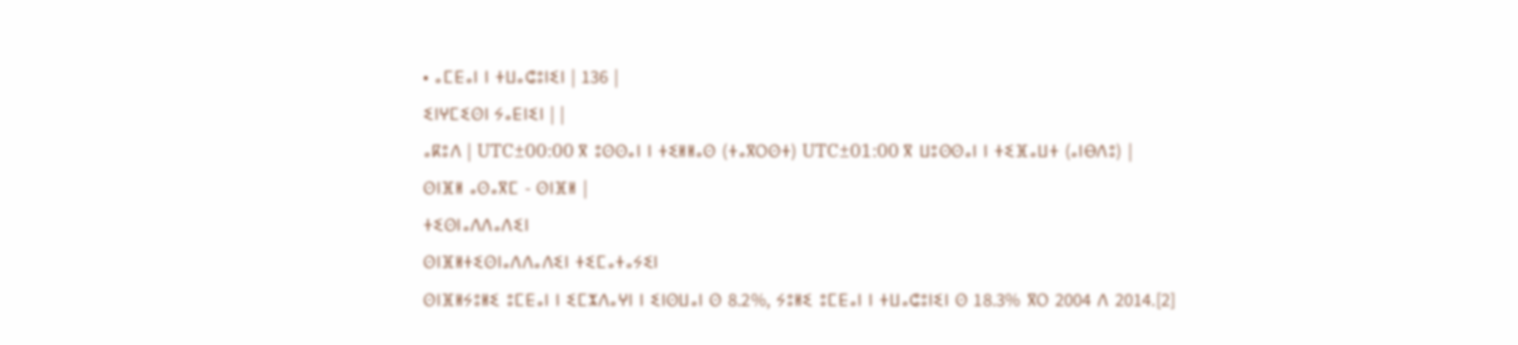• ⴰⵎⴹⴰⵏ ⵏ ⵜⵡⴰⵛⵓⵏⵉⵏ | 136 |
ⵉⵏⵖⵎⵉⵙⵏ ⵢⴰⴹⵏⵉⵏ | |
ⴰⴽⵓⴷ | UTC±00:00 ⴳ ⵓⵙⵙⴰⵏ ⵏ ⵜⵉⵍⵍⴰⵙ (ⵜⴰⴳⵔⵙⵜ) UTC±01:00 ⴳ ⵡⵓⵙⵙⴰⵏ ⵏ ⵜⵉⴼⴰⵡⵜ (ⴰⵏⴱⴷⵓ) |
ⵙⵏⴼⵍ ⴰⵙⴰⴳⵎ - ⵙⵏⴼⵍ |
ⵜⵉⵙⵏⴰⴷⴷⴰⴷⵉⵏ
ⵙⵏⴼⵍⵜⵉⵙⵏⴰⴷⴷⴰⴷⵉⵏ ⵜⵉⵎⴰⵜⴰⵢⵉⵏ
ⵙⵏⴼⵍⵢⵓⵍⵉ ⵓⵎⴹⴰⵏ ⵏ ⵉⵎⵣⴷⴰⵖⵏ ⵏ ⵉⵏⵙⵡⴰⵏ ⵙ 8.2%, ⵢⵓⵍⵉ ⵓⵎⴹⴰⵏ ⵏ ⵜⵡⴰⵛⵓⵏⵉⵏ ⵙ 18.3% ⴳⵔ 2004 ⴷ 2014.[2]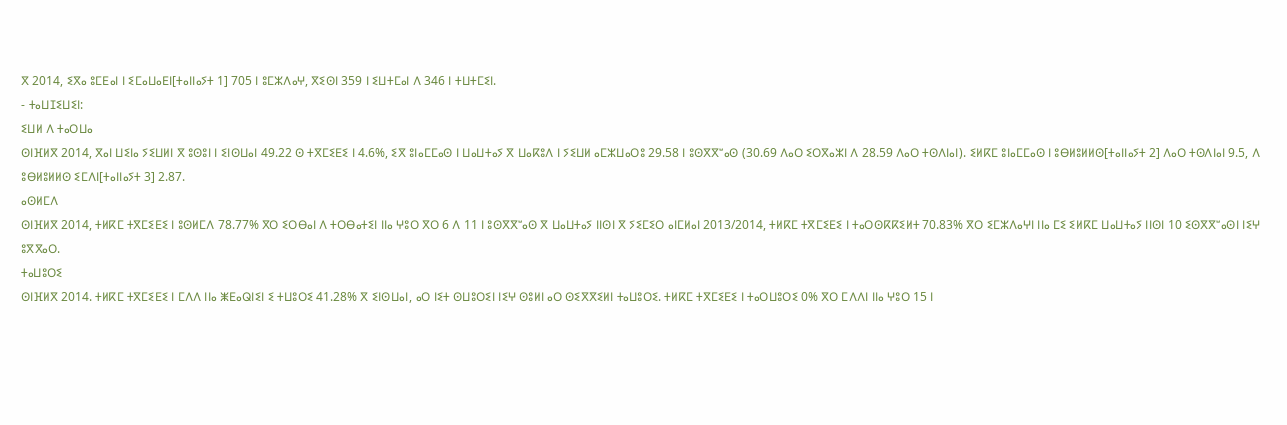ⴳ 2014, ⵉⴳⴰ ⵓⵎⴹⴰⵏ ⵏ ⵉⵎⴰⵡⴰⴹⵏ[ⵜⴰⵏⵏⴰⵢⵜ 1] 705 ⵏ ⵓⵎⵣⴷⴰⵖ, ⴳⵉⵙⵏ 359 ⵏ ⵉⵡⵜⵎⴰⵏ ⴷ 346 ⵏ ⵜⵡⵜⵎⵉⵏ.
- ⵜⴰⵡⵊⵉⵡⵉⵏ:
ⵉⵡⵍ ⴷ ⵜⴰⵔⵡⴰ
ⵙⵏⴼⵍⴳ 2014, ⴳⴰⵏ ⵡⵉⵏⴰ ⵢⵉⵡⵍⵏ ⴳ ⵓⵙⵓⵏ ⵏ ⵉⵏⵙⵡⴰⵏ 49.22 ⵙ ⵜⴳⵎⵉⴹⵉ ⵏ 4.6%, ⵉⴳ ⵓⵏⴰⵎⵎⴰⵙ ⵏ ⵡⴰⵡⵜⴰⵢ ⴳ ⵡⴰⴽⵓⴷ ⵏ ⵢⵉⵡⵍ ⴰⵎⵣⵡⴰⵔⵓ 29.58 ⵏ ⵓⵙⴳⴳⵯⴰⵙ (30.69 ⴷⴰⵔ ⵉⵔⴳⴰⵣⵏ ⴷ 28.59 ⴷⴰⵔ ⵜⵙⴷⵏⴰⵏ). ⵉⵍⴽⵎ ⵓⵏⴰⵎⵎⴰⵙ ⵏ ⵓⴱⵍⵓⵍⵍⵙ[ⵜⴰⵏⵏⴰⵢⵜ 2] ⴷⴰⵔ ⵜⵙⴷⵏⴰⵏ 9.5, ⴷ ⵓⴱⵍⵓⵍⵍⵙ ⵉⵎⴷⵏ[ⵜⴰⵏⵏⴰⵢⵜ 3] 2.87.
ⴰⵙⵍⵎⴷ
ⵙⵏⴼⵍⴳ 2014, ⵜⵍⴽⵎ ⵜⴳⵎⵉⴹⵉ ⵏ ⵓⵙⵍⵎⴷ 78.77% ⴳⵔ ⵉⵔⴱⴰⵏ ⴷ ⵜⵔⴱⴰⵜⵉⵏ ⵏⵏⴰ ⵖⵓⵔ ⴳⵔ 6 ⴷ 11 ⵏ ⵓⵙⴳⴳⵯⴰⵙ ⴳ ⵡⴰⵡⵜⴰⵢ ⵏⵏⵙⵏ ⴳ ⵢⵉⵎⵉⵔ ⴰⵏⵎⵍⴰⵏ 2013/2014, ⵜⵍⴽⵎ ⵜⴳⵎⵉⴹⵉ ⵏ ⵜⴰⵔⵙⴽⴽⵉⵍⵜ 70.83% ⴳⵔ ⵉⵎⵣⴷⴰⵖⵏ ⵏⵏⴰ ⵎⵉ ⵉⵍⴽⵎ ⵡⴰⵡⵜⴰⵢ ⵏⵏⵙⵏ 10 ⵉⵙⴳⴳⵯⴰⵙⵏ ⵏⵉⵖ ⵓⴳⴳⴰⵔ.
ⵜⴰⵡⵓⵔⵉ
ⵙⵏⴼⵍⴳ 2014. ⵜⵍⴽⵎ ⵜⴳⵎⵉⴹⵉ ⵏ ⵎⴷⴷ ⵏⵏⴰ ⵥⴹⴰⵕⵏⵉⵏ ⵉ ⵜⵡⵓⵔⵉ 41.28% ⴳ ⵉⵏⵙⵡⴰⵏ, ⴰⵔ ⵏⵉⵜ ⵙⵡⵓⵔⵉⵏ ⵏⵉⵖ ⵙⵓⵍⵏ ⴰⵔ ⵙⵉⴳⴳⵉⵍⵏ ⵜⴰⵡⵓⵔⵉ. ⵜⵍⴽⵎ ⵜⴳⵎⵉⴹⵉ ⵏ ⵜⴰⵔⵡⵓⵔⵉ 0% ⴳⵔ ⵎⴷⴷⵏ ⵏⵏⴰ ⵖⵓⵔ 15 ⵏ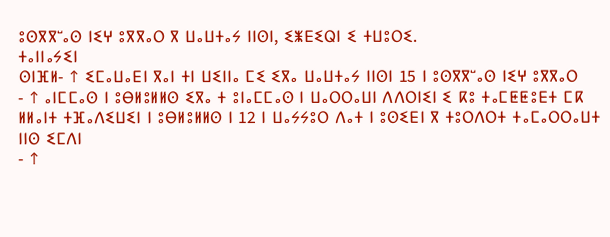ⵓⵙⴳⴳⵯⴰⵙ ⵏⵉⵖ ⵓⴳⴳⴰⵔ ⴳ ⵡⴰⵡⵜⴰⵢ ⵏⵏⵙⵏ, ⵉⵥⴹⵉⵕⵏ ⵉ ⵜⵡⵓⵔⵉ.
ⵜⴰⵏⵏⴰⵢⵉⵏ
ⵙⵏⴼⵍ- ↑ ⵉⵎⴰⵡⴰⴹⵏ ⴳⴰⵏ ⵜⵏ ⵡⵉⵏⵏⴰ ⵎⵉ ⵉⴳⴰ ⵡⴰⵡⵜⴰⵢ ⵏⵏⵙⵏ 15 ⵏ ⵓⵙⴳⴳⵯⴰⵙ ⵏⵉⵖ ⵓⴳⴳⴰⵔ
- ↑ ⴰⵏⵎⵎⴰⵙ ⵏ ⵓⴱⵍⵓⵍⵍⵙ ⵉⴳⴰ ⵜ ⵓⵏⴰⵎⵎⴰⵙ ⵏ ⵡⴰⵔⵔⴰⵡⵏ ⴷⴷⵔⵏⵉⵏ ⵉ ⴽⵓ ⵜⴰⵎⵟⵟⵓⴹⵜ ⵎⴽ ⵍⵍⴰⵏⵜ ⵜⴼⴰⴷⵉⵡⵉⵏ ⵏ ⵓⴱⵍⵓⵍⵍⵙ ⵏ 12 ⵏ ⵡⴰⵢⵢⵓⵔ ⴷⴰⵜ ⵏ ⵓⵙⵉⴹⵏ ⴳ ⵜⵓⵔⴷⵔⵜ ⵜⴰⵎⴰⵔⵔⴰⵡⵜ ⵏⵏⵙ ⵉⵎⴷⵏ
- ↑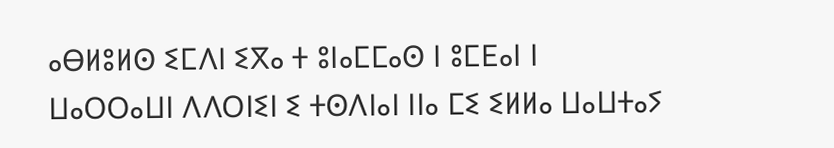ⴰⴱⵍⵓⵍⵙ ⵉⵎⴷⵏ ⵉⴳⴰ ⵜ ⵓⵏⴰⵎⵎⴰⵙ ⵏ ⵓⵎⴹⴰⵏ ⵏ ⵡⴰⵔⵔⴰⵡⵏ ⴷⴷⵔⵏⵉⵏ ⵉ ⵜⵙⴷⵏⴰⵏ ⵏⵏⴰ ⵎⵉ ⵉⵍⵍⴰ ⵡⴰⵡⵜⴰⵢ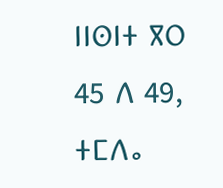ⵏⵏⵙⵏⵜ ⴳⵔ 45 ⴷ 49, ⵜⵎⴷⴰ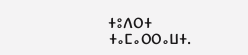ⵜⵓⴷⵔⵜ ⵜⴰⵎⴰⵔⵔⴰⵡⵜ.